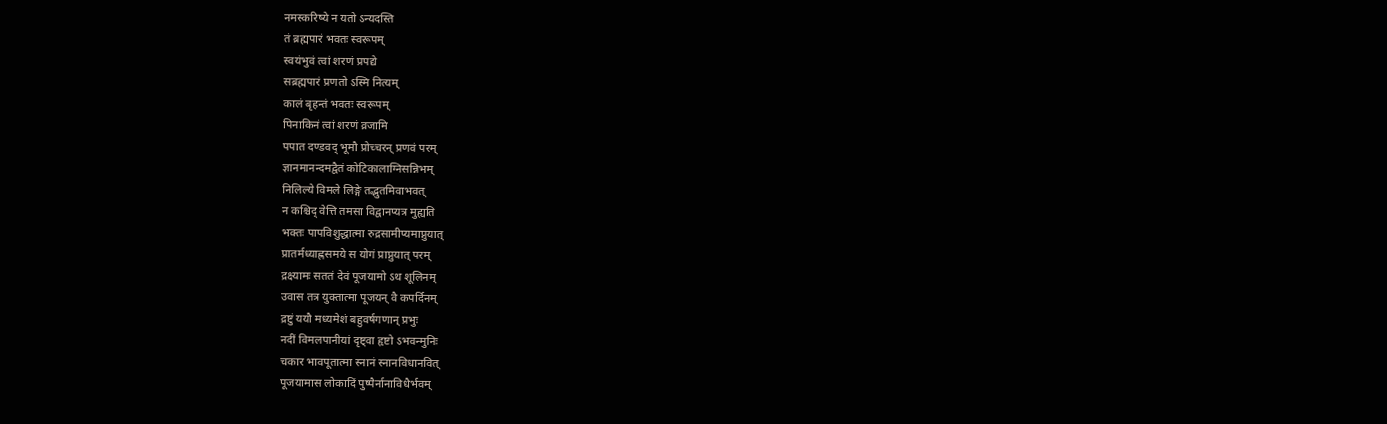नमस्करिष्ये न यतो ऽन्यदस्ति
तं ब्रह्मपारं भवतः स्वरूपम्
स्वयंभुवं त्वां शरणं प्रपद्ये
सब्रह्मपारं प्रणतो ऽस्मि नित्यम्
कालं बृहन्तं भवतः स्वरूपम्
पिनाकिनं त्वां शरणं व्रजामि
पपात दण्डवद् भूमौ प्रोच्चरन् प्रणवं परम्
ज्ञानमानन्दमद्वैतं कोटिकालाग्निसन्निभम्
निलिल्ये विमले लिङ्गे तद्भुतमिवाभवत्
न कश्चिद् वेत्ति तमसा विद्वानप्यत्र मुह्यति
भक्तः पापविशुद्धात्मा रुद्रसामीप्यमाप्नुयात्
प्रातर्मध्याह्नसमये स योगं प्राप्नुयात् परम्
द्रक्ष्यामः सततं देवं पूजयामो ऽथ शूलिनम्
उवास तत्र युक्तात्मा पूजयन् वै कपर्दिनम्
द्रष्टुं ययौ मध्यमेशं बहुवर्षगणान् प्रभुः
नदीं विमलपानीयां दृष्ट्वा हृष्टो ऽभवन्मुनिः
चकार भावपूतात्मा स्नानं स्नानविधानवित्
पूजयामास लोकादिं पुष्पैर्नानाविधैर्भवम्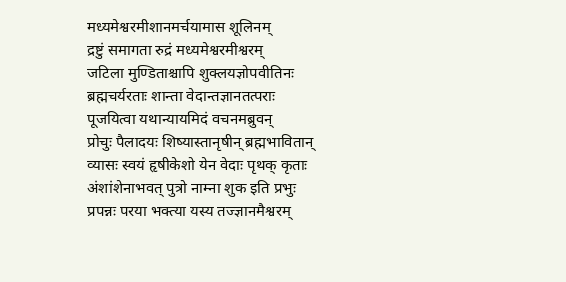मध्यमेश्वरमीशानमर्चयामास शूलिनम्
द्रष्टुं समागता रुद्रं मध्यमेश्वरमीश्वरम्
जटिला मुण्डिताश्चापि शुक्लयज्ञोपवीतिनः
ब्रह्मचर्यरताः शान्ता वेदान्तज्ञानतत्पराः
पूजयित्वा यथान्यायमिदं वचनमब्रुवन्
प्रोचुः पैलादयः शिष्यास्तानृषीन् ब्रह्मभावितान्
व्यासः स्वयं हृषीकेशो येन वेदाः पृथक् कृताः
अंशांशेनाभवत् पुत्रो नाम्ना शुक इति प्रभुः
प्रपन्नः परया भक्त्या यस्य तज्ज्ञानमैश्वरम्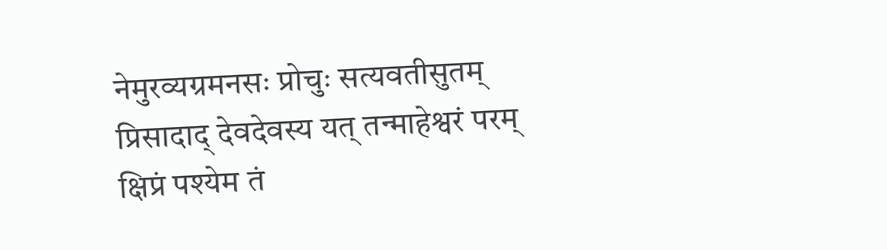नेमुरव्यग्रमनसः प्रोचुः सत्यवतीसुतम्
प्रिसादाद् देवदेवस्य यत् तन्माहेश्वरं परम्
क्षिप्रं पश्येम तं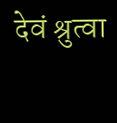देवं श्रुत्वा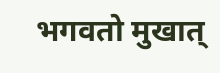भगवतो मुखात्